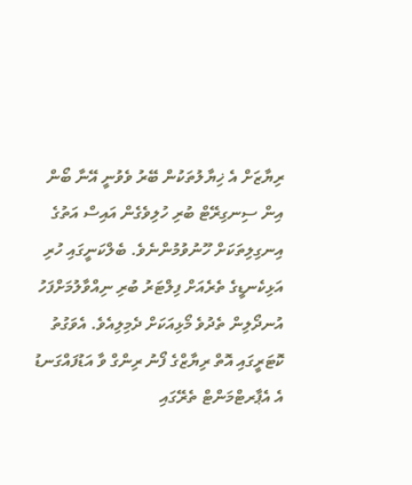ރިޔާޒަށް އެ ޚިޔާލުތަކުން ބޭރު ވެވުނީ އޭނާ ބޯން އިން ސިނގިރޭޓް ބުރި ހުލިވެގެން އައިސް އަތުގެ އިނގިލިތަކަށް ހޫނުވުމުންނެވެ. ބެލްކަނީގައި ހުރި އަޅިކެނޑީގެ ތެރެއަށް ފިލްޓަރު ބުރި ނިއްވާލުމަށްފަހު އުނދޯލިން ތެދުވެ މޯޅިއަކަށް ދެމިލިއެވެ. އެވަގުތު ކޮޓަރީގައި އޮތް ރިޔާޒްގެ ފޯނު ރިންގް ވާ އަޑުފައްގަނޑު އެ އެޕާރޓްމަންޓް ތެރޭގައި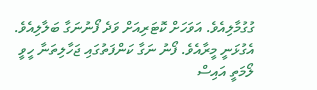ގުގުމާލިއެވެ. އަވަހަށް ކޮޓަރިއަށް ވަދެ ފޯނުނަގާ ބަލާލިއެވެ. އެގުޅަނީ މީރާއެވެ. ފޯނު ނަގާ ކަންފަތުގައި ޖަހާލިތަނާ ހީވީ ލޯމަތީ އައިސް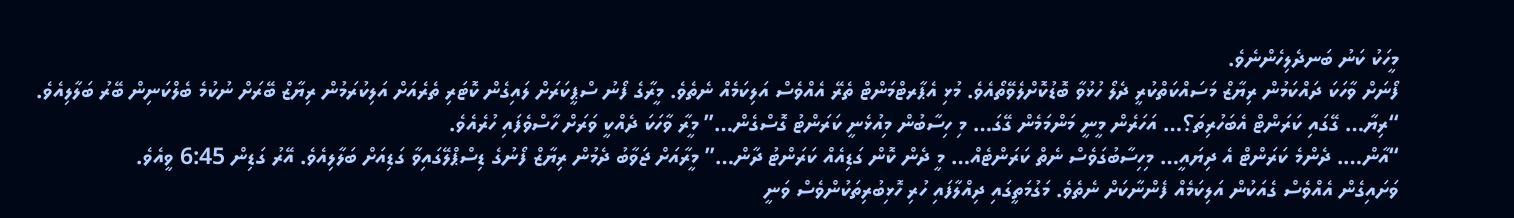މީހަކު ކަނު ބަނދެލިހެންނެވެ.
ފޯނަށް ވާހަކަ ދައްކަމުން ރިޔާޒް މަސައްކަތްކުރީ ދެލޯ ހުޅުވާ ބޮޑުކޮށްލެވޭތޯއެވެ. މުޅި އެޕާރޓްމަންޓް ތެރޭ އެއްވެސް އަލިކަމެއް ނެތެވެ. މީރާގެ ފޯނު ސްޕީކަރަށް ލައިގެން ކޮޓަރި ތެރެއަށް އަލިކުރަމުން ރިޔާޒް ބޭރަށް ނުކުމެ ބެލްކަނިން ބޭރު ބަލާލިއެވެ.
“ރިޔާ… ގޭގައި ކަރަންޓް އެބަހުރިތަ؟… އަހަރެން މީނީ މަންމަމެން ގޭގަ… މި ހިސާބުން މިއުޅެނީ ކަރަންޓު ގޮސްގެން…” މީރާ ވާހަކަ ދެއްކީ ވަރަށް ހާސްވެފައި ހުރެއެވެ.
“އާން…. ދެންމެ ކަރަންޓް އެ ދިޔައީ… މިހިސާބުގަވެސް ނެތް ކަރަންޓެއް… މީ ދެން ކޮން ގަޑިއެއް ކަރަންޓު ދާން…” މީރާއަށް ޖަވާބު ދެމުން ރިޔާޒް ފޯނުގެ ޑިސްޕްލޭގައިވާ ގަޑިއަށް ބަލާލިއެވެ. އޭރު ގަޑިން 6:45 ވީއެވެ.
ވަށައިގެން އެއްވެސް ގެއަކުން އަލިކަމެއް ފެންނާކަށް ނެތެވެ. މަގުމަތީގައި ދިއްލާފައި ހުރި ހޮޅިބުރިތަކުންވެސް ވަނީ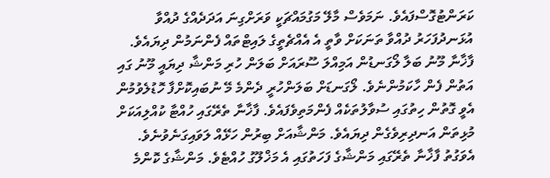ކަރަންޓުގޮސްފައެވެ. ނަމަވެސް މާލޭ މަގުމައްޗަކީ ވަރަށްގިނަ އަދަދެއްގެ ދުއްވާ އުޅަނދުފަހަރު ދުއްވާ ތަނަކަށް ވާތީ އެ އެއްޗެތީގެ ލައިޓްތައް ފެންނަމުން ދިޔައެވެ.
ފާޚާނާ މޫނު ބަލާ ލޯގަނޑުން އަމިއްލަ ސޫރައަށް ބަލަން ހުރި މަންޝާ ދިޔައީ މޫނު ގައި އަތުން ފެން ހާކަމުންނެވެ. ލޯގަނޑަށް ބަލަންހުރީ ދެންމެ މޭ ނުބައިކޮށްފާ ހޮޑުލެވުމުން އެވީ ގޮތުން ހިތުގައި ސުވާލުތަކެއް ފެންމަތިވެފައެވެ. ފާޚާނާ ތެރޭގައި ހުއްޓާ ކުއްލިއަކަށް މުޅިތަން އަނދިރިވެގެން ދިޔައެވެ. މަންޝާއަށް ބިރުން ހަޅޭއް ލަވައިގަނެވުނެވެ. އެވަގުތު ފާޚާނާ ތެރޭގައި މަންޝާގެ ފަހަތުގައި އެ މަޚްލޫގު ހުއްޓެވެ. މަންޝާގެ ކޮންމެ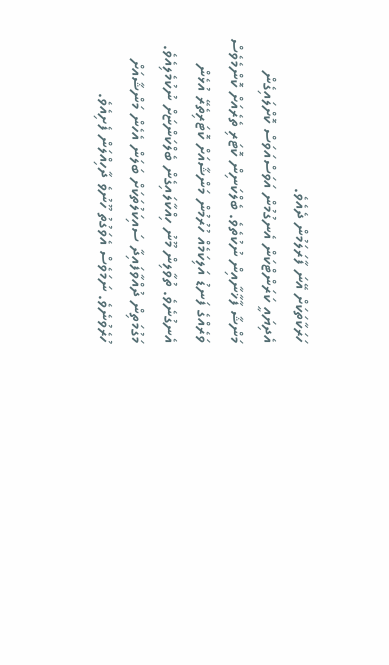ހަރަކާތަކަށް އޭނަ ފާރަލަމުން ދެއެވެ.
އެދިޔައީ ކަރަންޓްކަން އެނގުމުން އަވަސްއަވަސް ކޮށްލައިގެން މަންޝާ ފާޚާނާއިން ނުކުތެވެ. ބެލްކަނިން ކޮޓަރި ތެރެއަށް ކޮންމެވެސް ވަރެއްގެ ފަނޑު އަލިކަމެއް ހުރުމުން މަންޝާއަށް ކޮޓަރިތެރޭ އުޅެން އެނގުނެވެ. ތުވާލިން މޫނު ހިއްކާލައިގެން ބެލްކަންޏަށް ނުކުމެލިއެވެ. މަގުމަތިން ދުއްވާފައިދާ ސައިކަލުތަކަށް ބަލަން އެހެން މަންޝާއަށް ހުރެވުނެވެ. ނަމަވެސް އެވަގުތު ހޫނުވެ ދާހިއްލަން ފެށިއެވެ.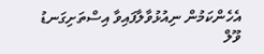އެހެންކަމުން ނިއުޅުވާލާފައިވާ އިސްތަށިގަނޑު ވޫލް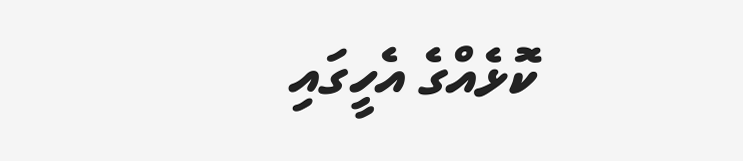ކޮޅެއްގެ އެހީގައި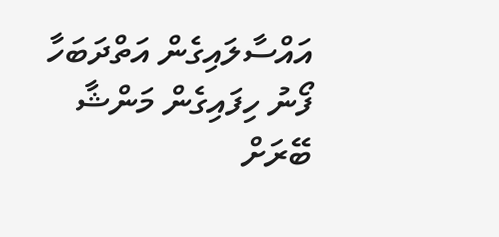އައްސާލައިގެން އަތްދަބަހާ ފޯނު ހިފައިގެން މަންޝާ ބޭރަށް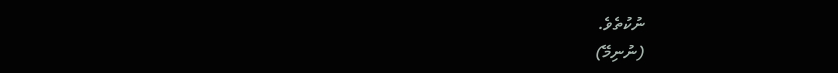ނުކުތެވެ.
(ނުނިމޭ)